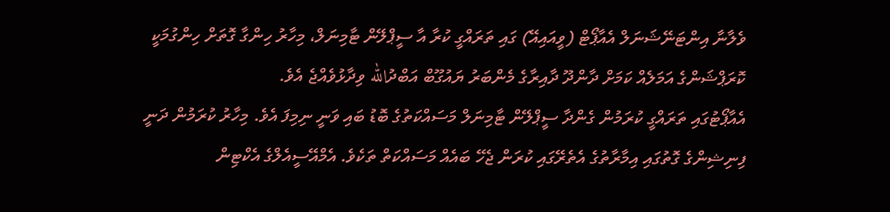ވެލާނާ އިންޓަނޭޝަނަލް އެއާޕޯޓް (ވީއައިއޭ) ގައި ތަރައްގީ ކުރާ އާ ސީޕްލޭން ޓާމިނަލް، މިހާރު ހިންގާ ގޮތަށް ހިންގުމަކީ ކޮރަޕްޝަންގެ އަމަލެއް ކަމަށް ދާންދޫ ދާއިރާގެ މެންބަރު ޔައުގޫބް އަބްދުالله ވިދާޅުވެއްޖެ އެވެ.
އެއާޕޯޓުގައި ތަރައްގީ ކުރަމުން ގެންދާ ސީޕްލޭން ޓާމިނަލް މަސައްކަތުގެ ބޮޑު ބައި ވަނީ ނިމިފަ އެވެ. މިހާރު ކުރަމުން ދަނީ ފިނިޝިންގެ ގޮތުގައި އިމާރާތުގެ އެތެރޭގައި ކުރަން ޖެހޭ ބައެއް މަސައްކަތް ތަކެވެ. އެމްއޭސީއެލްގެ އެކްޓިން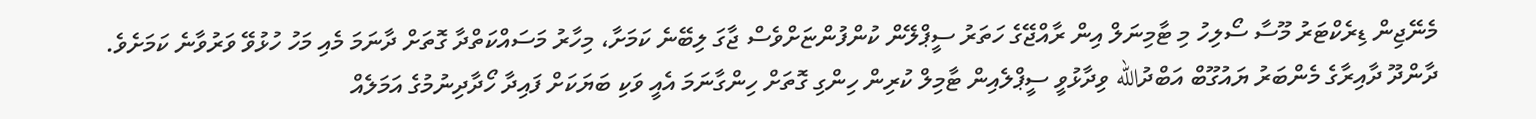މެނޭޖިން ޑިރެކްޓަރު މޫސާ ސޯލިހު މި ޓާމިނަލް އިން ރާއްޖޭގެ ހަތަރު ސީޕްލޭން ކުންފުންޏަށްވެސް ޖާގަ ލިބޭނެ ކަމަށާ، މިހާރު މަސައްކަތްދާ ގޮތަށް ދާނަމަ މެއި މަހު ހުޅުވޭ ވަރުވާނެ ކަމަށެވެ.
ދާންދޫ ދާއިރާގެ މެންބަރު ޔައުގޫބް އަބްދުالله ވިދާޅުވީ ސީޕްލެއިން ޓާމިލް ކުރިން ހިންގި ގޮތަށް ހިންގާނަމަ އެއީ ވަކި ބަޔަކަށް ފައިދާ ހޯދާދިނުމުގެ އަމަލެއް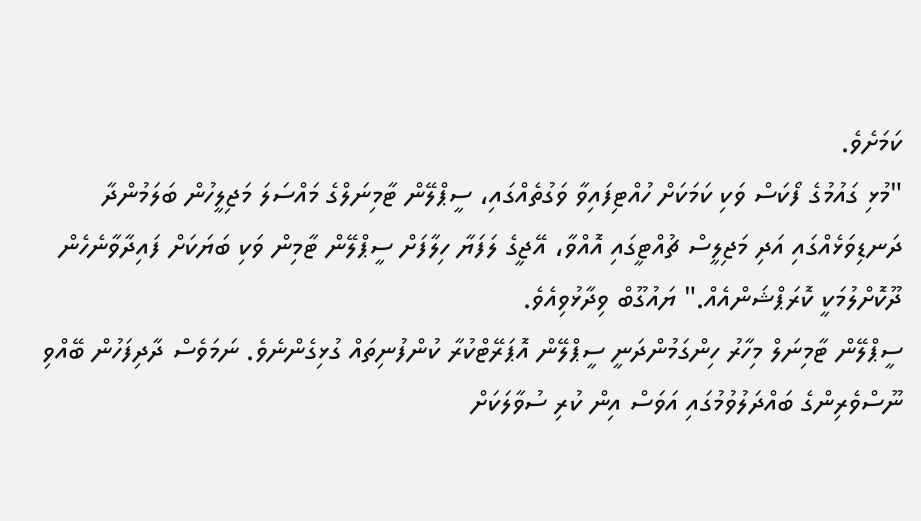ކަމަށެވެ.
"މުޅި ގައުމުގެ ފޯކަސް ވަކި ކަމަކަށް ހުއްޓިފައިވާ ވަގުތެއްގައި، ސީޕްލޭން ޓާމިނަލްގެ މައްސަލަ މަޖިލީހުން ބަލަމުންދާ ދަނޑިވަޅެއްގައި އަދި މަޖިލީސް ޗުއްޓީގައި އޮއްވާ، އޭޖީގެ ލަފަޔާ ހިލާފަށް ސީޕްލޭން ޓާމިން ވަކި ބަޔަކަށް ފައިދާވާނެހެން ދޫކޮށްލުމަކީ ކޮރަޕްޝަންއެއް." ޔައުގޫބް ވިދާޅުވިއެވެ.
ސީޕްލޭން ޓާމިނަލް މިހާރު ހިންގަމުންދަނީ ސީޕްލޭން އޮޕަރޭޓްކުރާ ކުންފުނިތައް ގުޅިގެންނެވެ. ނަމަވެސް ދާދިފަހުން ބޭއްވި ނޫސްވެރިންގެ ބައްދަލުވުމުގައި އަވަސް އިން ކުރި ސުވާލަކަށް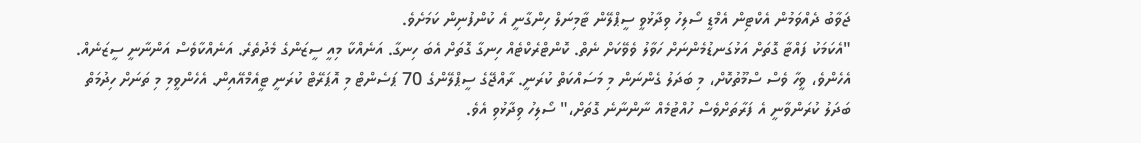ޖަވާބު ދެއްވަމުން އެކްޓިން އެމްޑީ ސޯލިހު ވިދާޅުވީ ސީޕްލޭން ޓާމިނަލް ހިންގާނީ އެ ކުންފުނިން ކަމަށެވެ.
"އެކަމަކު ފައްޓާ ގޮތަށް އަޅުގަނޑުމެންނަށް ހަވާލު ވެވޭކަށް ނެތް. ކޮންޓްރެކްޓެއް ހިނގާ ގޮތަށް އެބަ ހިނގާ. އަނެއްކާ މިއީ ސީޒަންގެ މެދުތެރެ. އަނެއްކާވެސް އަންނާނީ ސީޒަނެއް. އެހެންވެ، ވީހާ ވެސް ސްމޫތުކޮށް، މި ބަދަލު ގެންނަން މި މަސައްކަތް ކުރަނީ. ރާއްޖޭގެ ސީޕްލޭންގެ 70 ޕަސެންޓް މި އޮޕަރޭޓް ކުރަނީ ޓީއެމްއޭއިން. އެހެންވީމި މި ތަނަށް ހިދުމަތް ބަދަލު ކުރަންވާނީ އެ ފަރާތަށްވެސް ހުއްޓުމެއް ނާންނާނެ ގޮތަށް،" ސޯލިހު ވިދާޅުވި އެވެ.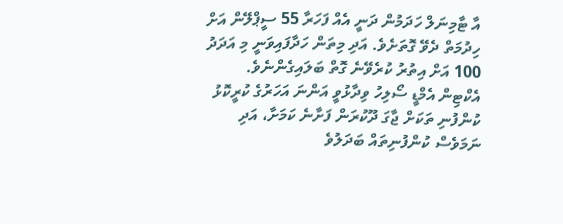އާ ޓާމިނަލް ހަދަމުން ދަނީ އެއް ފަހަރާ 55 ސީޕްލޭން އަށް ހިދުމަތް ދެވޭ ގޮތަށެވެ. އަދި މިތަން ހަދާފައިވަނީ މި އަދަދު 100 އަށް އިތުރު ކުރެވޭނެ ގޮތް ބަލައިގެންނެވެ.
އެކްޓިން އެމްޑީ ސޯލިހު ވިދާޅުވީ އަންނަ އަހަރުގެ ކުރީކޮޅު ކުންފުނި ތަކަށް ޖާގަ ދޫކުރަން ފަށާނެ ކަމަށާ، އަދި ނަމަވެސް ކުންފުނިތައް ބަދަލުވެ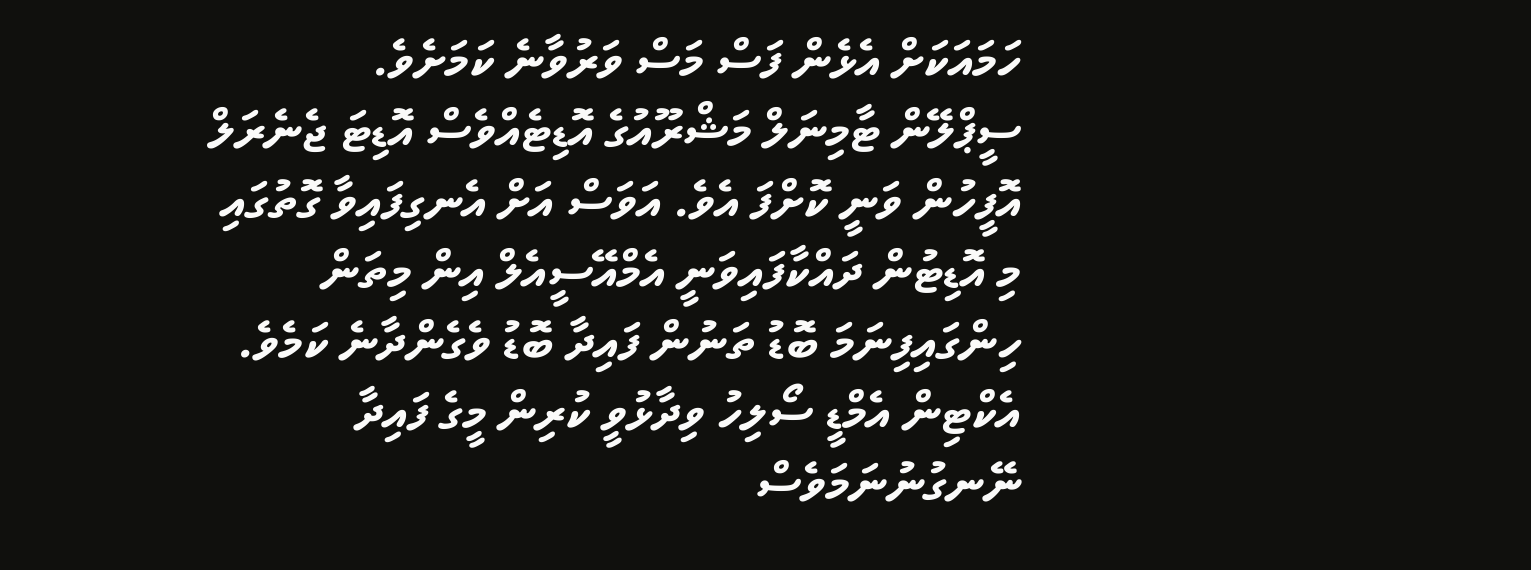ހަމައަކަށް އެޅެން ފަސް މަސް ވަރުވާނެ ކަމަށެވެ.
ސީޕްލޭން ޓާމިނަލް މަޝްރޫއުގެ އޮޑިޓެއްވެސް އޮޑިޓަ ޖެނެރަލް އޮފީހުން ވަނީ ކޮށްފަ އެވެ. އަވަސް އަށް އެނގިފައިވާ ގޮތުގައި މި އޮޑިޓުން ދައްކާފައިވަނީ އެމްއޭސީއެލް އިން މިތަން ހިންގައިފިނަމަ ބޮޑު ތަނުން ފައިދާ ބޮޑު ވެގެންދާނެ ކަމެވެ.
އެކްޓިން އެމްޑީ ސޯލިހު ވިދާޅުވީ ކުރިން މީގެ ފައިދާ ނޭނގުނުނަމަވެސް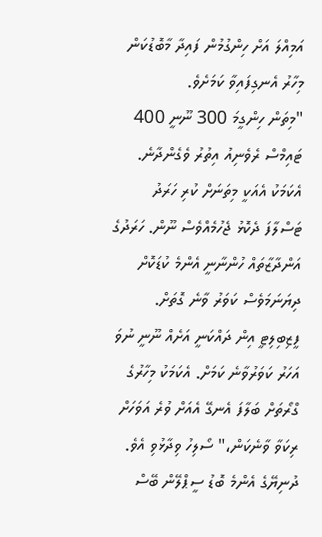އަމިއްލަ އަށް ހިންގުމުން ފައިދާ މާބޮޑުކަން މިހާރު އެނގިފައިވާ ކަމަށެވެ.
"މިތަން ހިންގީމަ 300 ނޫނީ 400 ޓައިމްސް ރެވެނިއު އިތުރު ވެގެންދާނެ. އެކަމަކު އެއަކީ މިތަނަށް ކުރި ހަރަދު ޓަސްލާފަ ދެކޮޅު ޖެހުމެއްވެސް ނޫން. ހަރަދުގެ އަންދާޒާތައް ހުންނާނީ އެންމެ ކުޑަކޮށް ދިޔަނަމަވެސް ކަވަރު ވާނެ ގޮތަށް. ފީޒިބިލިޓީ އިން ދައްކަނީ އަށެއް ނޫނީ ނުވަ އަހަރު ކަވަރުވާނެ ކަމަށް. އެކަމަކު މިހާރުގެ ގްރޯތަށް ބަލާފަ އެނގޭ އެއަށް ވުރެ އަވަހަށް ރިކަވާ ވާނެކަން،" ސޯލިހު ވިދާޅުވި އެވެ.
ދުނިޔޭގެ އެންމެ ބޮޑު ސީޕްލޭން ބޭސް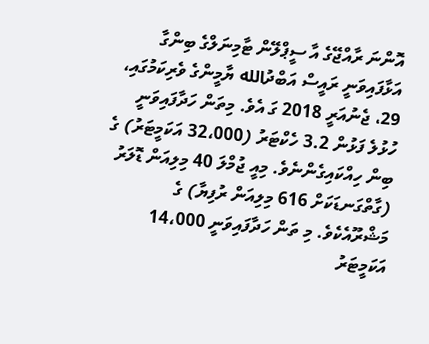އޮންނަ ރާއްޖޭގެ އާ ސީޕްލޭން ޓާމިނަލްގެ ބިންގާ އަޅާފައިވަނީ ރައީސް އަބްދުالله ޔާމީންގެ ވެރިކަމުގައި، 29، ޖެނުއަރީ 2018 ގަ އެވެ. މިތަން ހަދާފައިވަނީ ހުޅުލެ ފަޅުން 3.2 ހެކްޓަރު (32،000 އަކަމީޓަރު) ގެ ބިން ހިއްކައިގެންނެވެ. މިއީ ޖުމްލަ 40 މިލިއަން ޑޮލަރު (ގާތްގަނޑަކަށް 616 މިލިއަން ރުފިޔާ) ގެ މަޝްރޫއެކެވެ. މި ތަން ހަދާފައިވަނީ 14،000 އަކަމީޓަރު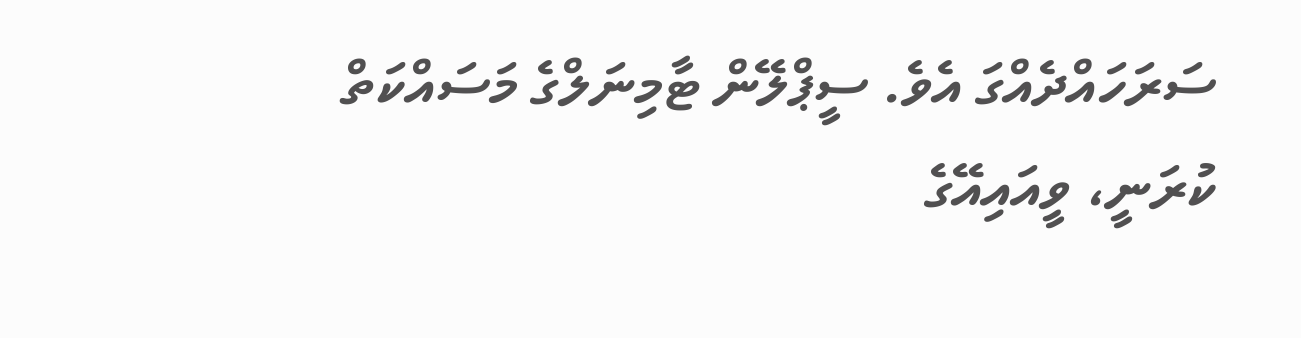ސަރަހައްދެއްގަ އެވެ. ސީޕްލޭން ޓާމިނަލްގެ މަސައްކަތް ކުރަނީ، ވީއައިއޭގެ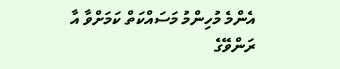އެންމެ މުހިންމު މަސައްކަތް ކަމަށްވާ އާ ރަންވޭގެ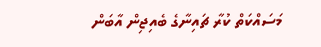މަސައްކަތް ކުރާ ޗައިނާގެ ބެއިޖިން އާބަން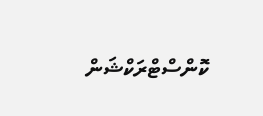ކޮންސްޓްރަކްޝަން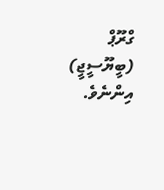ގްރޫޕް (ބީޔޫސީޖީ) އިންނެވެ.